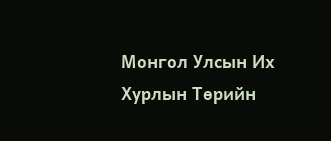Монгол Улсын Их Хурлын Төрийн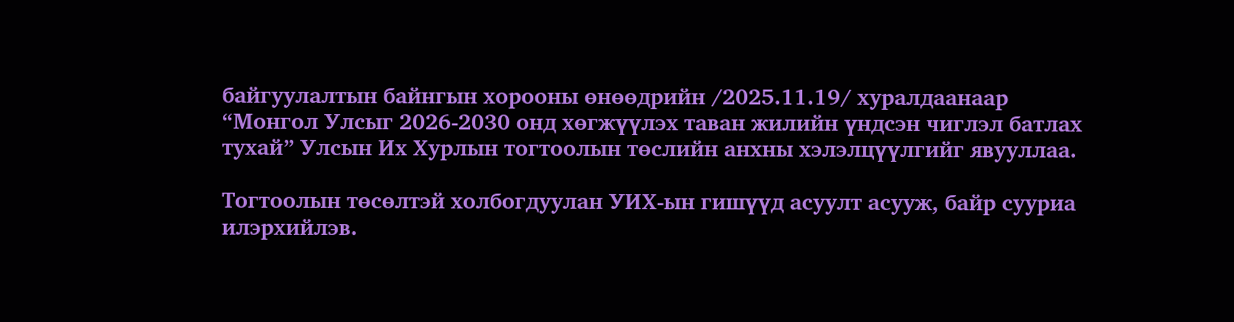байгуулалтын байнгын хорооны өнөөдрийн /2025.11.19/ хуралдаанаар “Монгол Улсыг 2026-2030 онд хөгжүүлэх таван жилийн үндсэн чиглэл батлах тухай” Улсын Их Хурлын тогтоолын төслийн анхны хэлэлцүүлгийг явууллаа.

Тогтоолын төсөлтэй холбогдуулан УИХ-ын гишүүд асуулт асууж, байр сууриа илэрхийлэв.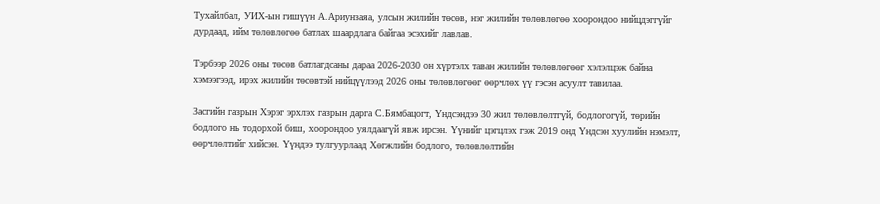Тухайлбал, УИХ-ын гишүүн А.Ариунзаяа, улсын жилийн төсөв, нэг жилийн төлөвлөгөө хоорондоо нийцдэггүйг дурдаад, ийм төлөвлөгөө батлах шаардлага байгаа эсэхийг лавлав.

Тэрбээр 2026 оны төсөв батлагдсаны дараа 2026-2030 он хүртэлх таван жилийн төлөвлөгөөг хэлэлцэж байна хэмээгээд, ирэх жилийн төсөвтэй нийцүүлээд 2026 оны төлөвлөгөөг өөрчлөх үү гэсэн асуулт тавилаа.

Засгийн газрын Хэрэг эрхлэх газрын дарга С.Бямбацогт, Үндсэндээ 30 жил төлөвлөлтгүй, бодлогогүй, төрийн бодлого нь тодорхой биш, хоорондоо уялдаагүй явж ирсэн. Үүнийг цэгцлэх гэж 2019 онд Үндсэн хуулийн нэмэлт, өөрчлөлтийг хийсэн. Үүндээ тулгуурлаад Хөгжлийн бодлого, төлөвлөлтийн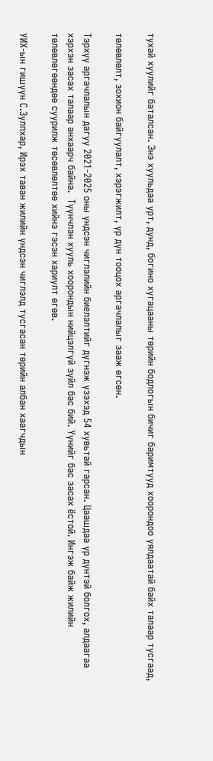тухай хуулийг баталсан. Энэ хуульдаа урт, дунд, богино хугацааны төрийн бодлогын бичиг баримтууд хоорондоо уялдаатай байх талаар тусгаад,

төлөвлөлт, зохион байгуулалт, хэрэгжилт, үр дүн тооцох аргачлалыг зааж өгсөн.

Тэрхүү аргачлалын дагуу 2021-2025 оны үндсэн чиглэлийн биелэлтийг дүгнэж үзэхэд 54 хувьтай гарсан. Цаашдаа үр дүнтэй болгох, алдаагаа хэрхэн засах талаар анхаарч байна.  Түүнчлэн хууль хоорондын нийцэлгүй зүйл бас бий. Үүнийг бас засах ёстой. Ингэж байж жилийн төлөвлөгөөндөө суурилж төсөвлөлтөө хийнэ гэсэн хариулт өгөв.

УИХ-ын гишүүн С.Зулпхар, Ирэх таван жилийн үндсэн чиглэлд тусгасан төрийн албан хаагчдын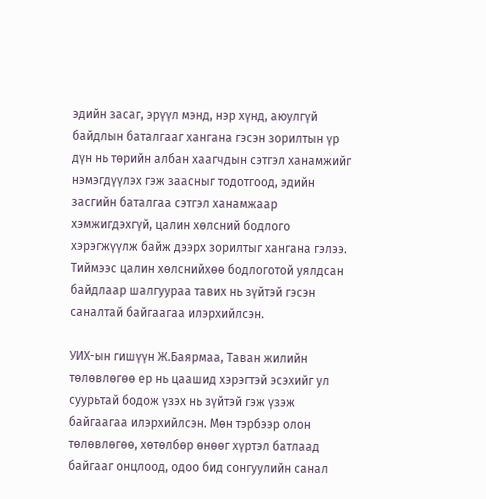эдийн засаг, эрүүл мэнд, нэр хүнд, аюулгүй байдлын баталгааг хангана гэсэн зорилтын үр дүн нь төрийн албан хаагчдын сэтгэл ханамжийг нэмэгдүүлэх гэж заасныг тодотгоод, эдийн засгийн баталгаа сэтгэл ханамжаар хэмжигдэхгүй, цалин хөлсний бодлого хэрэгжүүлж байж дээрх зорилтыг хангана гэлээ. Тиймээс цалин хөлснийхөө бодлоготой уялдсан байдлаар шалгуураа тавих нь зүйтэй гэсэн саналтай байгаагаа илэрхийлсэн.

УИХ-ын гишүүн Ж.Баярмаа, Таван жилийн төлөвлөгөө ер нь цаашид хэрэгтэй эсэхийг ул суурьтай бодож үзэх нь зүйтэй гэж үзэж байгаагаа илэрхийлсэн. Мөн тэрбээр олон төлөвлөгөө, хөтөлбөр өнөөг хүртэл батлаад байгааг онцлоод, одоо бид сонгуулийн санал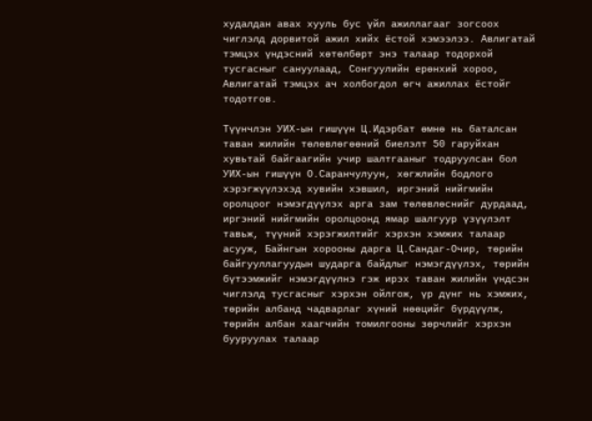худалдан авах хууль бус үйл ажиллагааг зогсоох чиглэлд дорвитой ажил хийх ёстой хэмээлээ. Авлигатай тэмцэх үндэсний хөтөлбөрт энэ талаар тодорхой тусгасныг сануулаад, Сонгуулийн ерөнхий хороо, Авлигатай тэмцэх ач холбогдол өгч ажиллах ёстойг тодотгов.

Түүнчлэн УИХ-ын гишүүн Ц.Идэрбат өмнө нь баталсан таван жилийн төлөвлөгөөний биелэлт 50 гаруйхан хувьтай байгаагийн учир шалтгааныг тодруулсан бол УИХ-ын гишүүн О.Саранчулуун, хөгжлийн бодлого хэрэгжүүлэхэд хувийн хэвшил, иргэний нийгмийн оролцоог нэмэгдүүлэх арга зам төлөвлөснийг дурдаад, иргэний нийгмийн оролцоонд ямар шалгуур үзүүлэлт тавьж, түүний хэрэгжилтийг хэрхэн хэмжих талаар асууж, Байнгын хорооны дарга Ц.Сандаг-Очир, төрийн байгууллагуудын шударга байдлыг нэмэгдүүлэх, төрийн бүтээмжийг нэмэгдүүлнэ гэж ирэх таван жилийн үндсэн чиглэлд тусгасныг хэрхэн ойлгож, үр дүнг нь хэмжих, төрийн албанд чадварлаг хүний нөөцийг бүрдүүлж, төрийн албан хаагчийн томилгооны зөрчлийг хэрхэн бууруулах талаар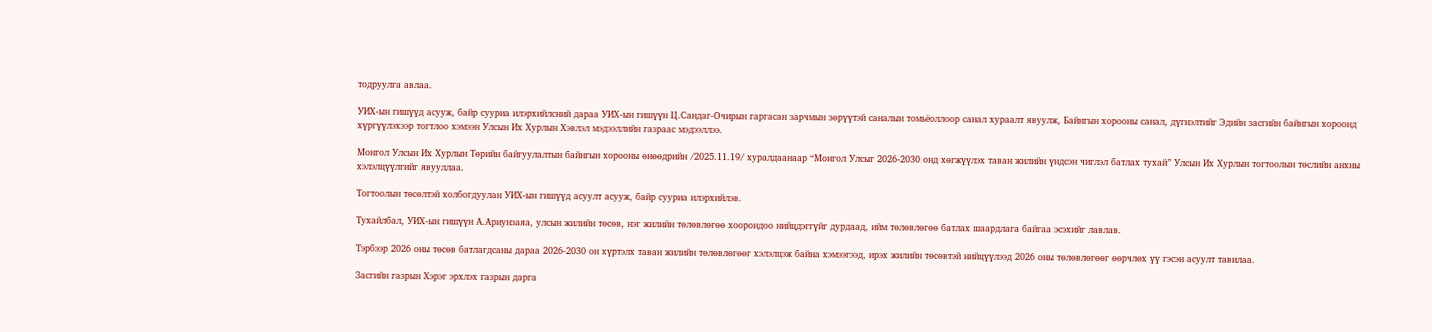тодруулга авлаа.

УИХ-ын гишүүд асууж, байр сууриа илэрхийлсний дараа УИХ-ын гишүүн Ц.Сандаг-Очирын гаргасан зарчмын зөрүүтэй саналын томьёоллоор санал хураалт явуулж, Байнгын хорооны санал, дүгнэлтийг Эдийн засгийн байнгын хороонд хүргүүлэхээр тогтлоо хэмээн Улсын Их Хурлын Хэвлэл мэдээллийн газраас мэдээллээ.

Монгол Улсын Их Хурлын Төрийн байгуулалтын байнгын хорооны өнөөдрийн /2025.11.19/ хуралдаанаар “Монгол Улсыг 2026-2030 онд хөгжүүлэх таван жилийн үндсэн чиглэл батлах тухай” Улсын Их Хурлын тогтоолын төслийн анхны хэлэлцүүлгийг явууллаа.

Тогтоолын төсөлтэй холбогдуулан УИХ-ын гишүүд асуулт асууж, байр сууриа илэрхийлэв.

Тухайлбал, УИХ-ын гишүүн А.Ариунзаяа, улсын жилийн төсөв, нэг жилийн төлөвлөгөө хоорондоо нийцдэггүйг дурдаад, ийм төлөвлөгөө батлах шаардлага байгаа эсэхийг лавлав.

Тэрбээр 2026 оны төсөв батлагдсаны дараа 2026-2030 он хүртэлх таван жилийн төлөвлөгөөг хэлэлцэж байна хэмээгээд, ирэх жилийн төсөвтэй нийцүүлээд 2026 оны төлөвлөгөөг өөрчлөх үү гэсэн асуулт тавилаа.

Засгийн газрын Хэрэг эрхлэх газрын дарга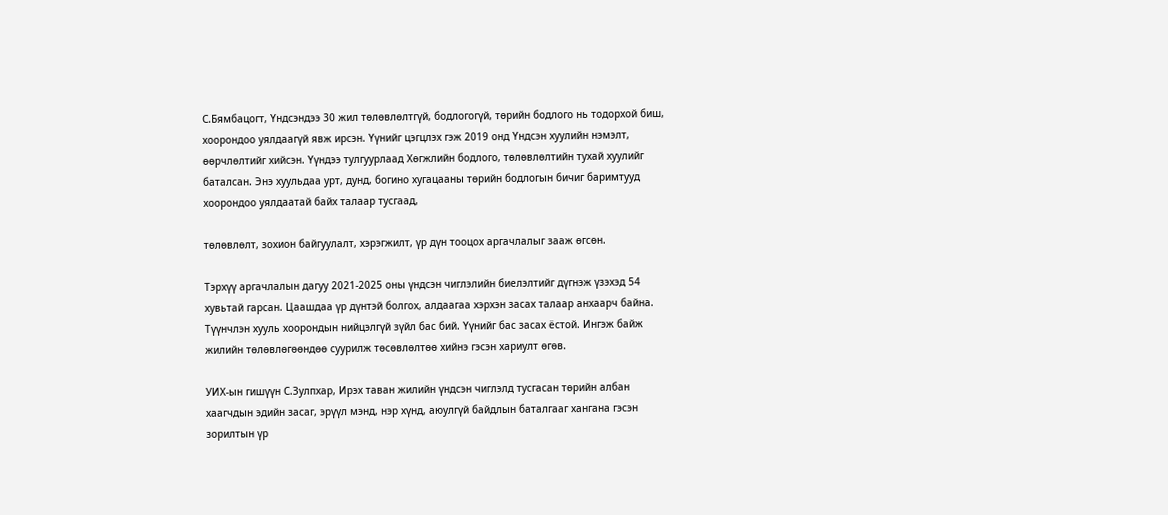С.Бямбацогт, Үндсэндээ 30 жил төлөвлөлтгүй, бодлогогүй, төрийн бодлого нь тодорхой биш, хоорондоо уялдаагүй явж ирсэн. Үүнийг цэгцлэх гэж 2019 онд Үндсэн хуулийн нэмэлт, өөрчлөлтийг хийсэн. Үүндээ тулгуурлаад Хөгжлийн бодлого, төлөвлөлтийн тухай хуулийг баталсан. Энэ хуульдаа урт, дунд, богино хугацааны төрийн бодлогын бичиг баримтууд хоорондоо уялдаатай байх талаар тусгаад,

төлөвлөлт, зохион байгуулалт, хэрэгжилт, үр дүн тооцох аргачлалыг зааж өгсөн.

Тэрхүү аргачлалын дагуу 2021-2025 оны үндсэн чиглэлийн биелэлтийг дүгнэж үзэхэд 54 хувьтай гарсан. Цаашдаа үр дүнтэй болгох, алдаагаа хэрхэн засах талаар анхаарч байна.  Түүнчлэн хууль хоорондын нийцэлгүй зүйл бас бий. Үүнийг бас засах ёстой. Ингэж байж жилийн төлөвлөгөөндөө суурилж төсөвлөлтөө хийнэ гэсэн хариулт өгөв.

УИХ-ын гишүүн С.Зулпхар, Ирэх таван жилийн үндсэн чиглэлд тусгасан төрийн албан хаагчдын эдийн засаг, эрүүл мэнд, нэр хүнд, аюулгүй байдлын баталгааг хангана гэсэн зорилтын үр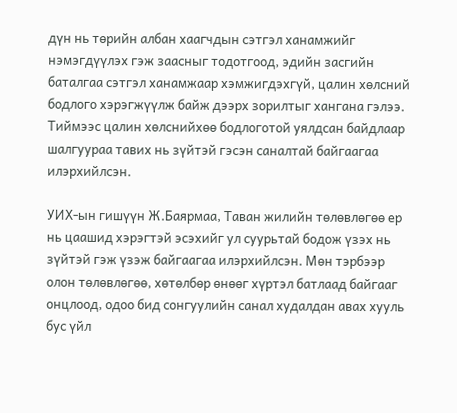дүн нь төрийн албан хаагчдын сэтгэл ханамжийг нэмэгдүүлэх гэж заасныг тодотгоод, эдийн засгийн баталгаа сэтгэл ханамжаар хэмжигдэхгүй, цалин хөлсний бодлого хэрэгжүүлж байж дээрх зорилтыг хангана гэлээ. Тиймээс цалин хөлснийхөө бодлоготой уялдсан байдлаар шалгуураа тавих нь зүйтэй гэсэн саналтай байгаагаа илэрхийлсэн.

УИХ-ын гишүүн Ж.Баярмаа, Таван жилийн төлөвлөгөө ер нь цаашид хэрэгтэй эсэхийг ул суурьтай бодож үзэх нь зүйтэй гэж үзэж байгаагаа илэрхийлсэн. Мөн тэрбээр олон төлөвлөгөө, хөтөлбөр өнөөг хүртэл батлаад байгааг онцлоод, одоо бид сонгуулийн санал худалдан авах хууль бус үйл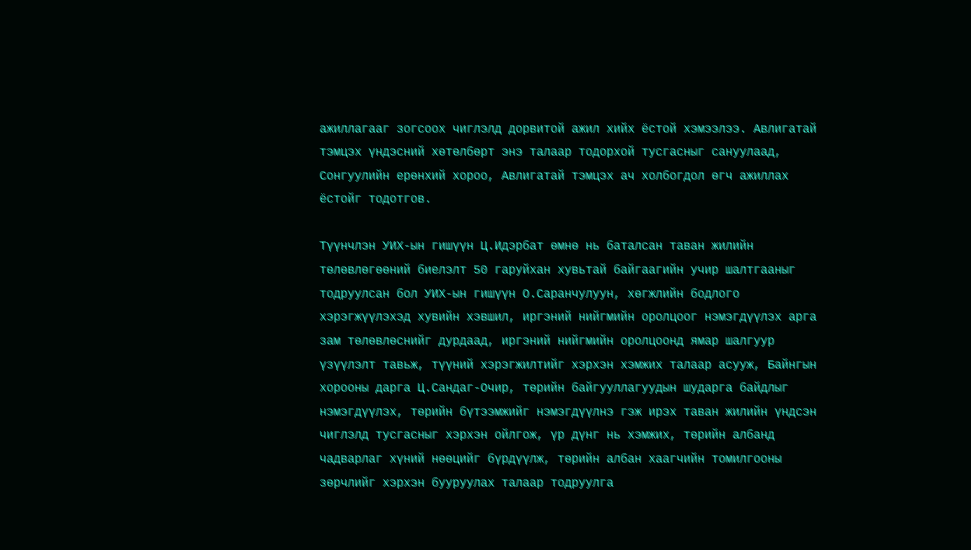ажиллагааг зогсоох чиглэлд дорвитой ажил хийх ёстой хэмээлээ. Авлигатай тэмцэх үндэсний хөтөлбөрт энэ талаар тодорхой тусгасныг сануулаад, Сонгуулийн ерөнхий хороо, Авлигатай тэмцэх ач холбогдол өгч ажиллах ёстойг тодотгов.

Түүнчлэн УИХ-ын гишүүн Ц.Идэрбат өмнө нь баталсан таван жилийн төлөвлөгөөний биелэлт 50 гаруйхан хувьтай байгаагийн учир шалтгааныг тодруулсан бол УИХ-ын гишүүн О.Саранчулуун, хөгжлийн бодлого хэрэгжүүлэхэд хувийн хэвшил, иргэний нийгмийн оролцоог нэмэгдүүлэх арга зам төлөвлөснийг дурдаад, иргэний нийгмийн оролцоонд ямар шалгуур үзүүлэлт тавьж, түүний хэрэгжилтийг хэрхэн хэмжих талаар асууж, Байнгын хорооны дарга Ц.Сандаг-Очир, төрийн байгууллагуудын шударга байдлыг нэмэгдүүлэх, төрийн бүтээмжийг нэмэгдүүлнэ гэж ирэх таван жилийн үндсэн чиглэлд тусгасныг хэрхэн ойлгож, үр дүнг нь хэмжих, төрийн албанд чадварлаг хүний нөөцийг бүрдүүлж, төрийн албан хаагчийн томилгооны зөрчлийг хэрхэн бууруулах талаар тодруулга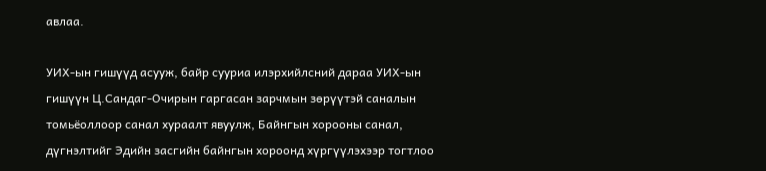авлаа.

УИХ-ын гишүүд асууж, байр сууриа илэрхийлсний дараа УИХ-ын гишүүн Ц.Сандаг-Очирын гаргасан зарчмын зөрүүтэй саналын томьёоллоор санал хураалт явуулж, Байнгын хорооны санал, дүгнэлтийг Эдийн засгийн байнгын хороонд хүргүүлэхээр тогтлоо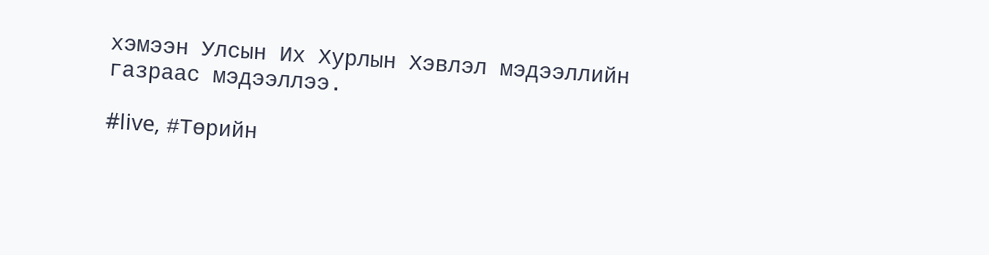хэмээн Улсын Их Хурлын Хэвлэл мэдээллийн газраас мэдээллээ.

#live, #Төрийн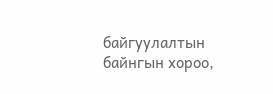байгуулалтын байнгын хороо,